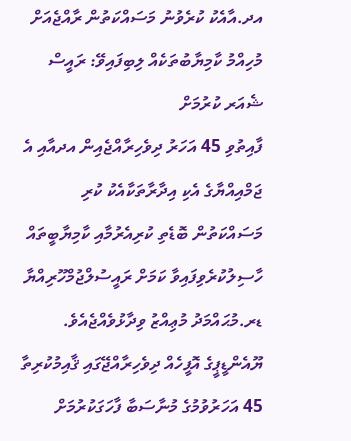އދ.އާއެކު ކުރެވުނު މަސައްކަތުން ރާއްޖެއަށް މުހިއްމު ކާމިޔާބުތަކެއް ލިބިފައިވޭ: ރައީސް
ޝެއަރ ކުރުމަށް
ފާއިތުވި 45 އަހަރު ދިވެހިރާއްޖެއިން އދއާއި އެ ޖަމްއިއްޔާގެ އެކި އިދާރާތަކާއެކު ކުރި މަސައްކަތުން ބޮޑެތި ކުރިއެރުމާއި ކާމިޔާބީތައް ހާސިލުކުރެވިފައިވާ ކަމަށް ރައީސުލްޖުމްހޫރިއްޔާ ޑރ.މުޙައްމަދު މުޢިއްޒު ވިދާޅުވެއްޖެއެވެ.
ޔޫއެންޑީޕީގެ އޮފީހެއް ދިވެހިރާއްޖޭގައި ޤާއިމުކުރިތާ 45 އަހަރުވުމުގެ މުނާސަބާ ފާހަގަކުރުމަށް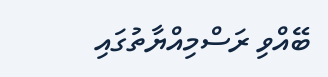ބޭއްވި ރަސްމިއްޔާތުގައި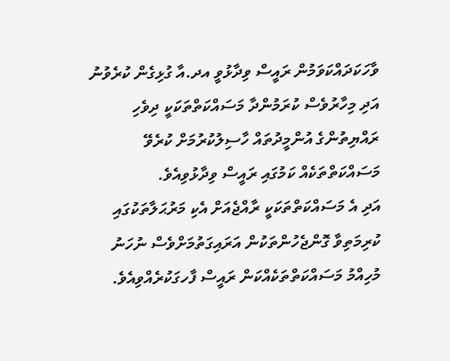ވާހަކަދައްކަވަމުން ރައީސް ވިދާޅުވީ އދ.އާ ގުޅިގެން ކުރެވުނު އަދި މިހާރުވެސް ކުރަމުންދާ މަސައްކަތްތަކަކީ ދިވެހި ރައްޔިތުންގެ އުންމީދުތައް ހާސިލުކުރުމަށް ކުރެވޭ މަސައްކަތްތަކެއް ކަމުގައި ރައީސް ވިދާޅުވިއެވެ.
އަދި އެ މަސައްކަތްތަކަކީ ރާއްޖެއަށް އެކި މަރުޙަލާތަކުގައި ކުރިމަތިވާ ގޮންޖެހުންތަކުން އަރައިގަތުމަށްވެސް ނުހަނު މުހިއްމު މަސައްކަތްތަކެއްކަން ރައީސް ފާހގަކުރެއްވިއެވެ.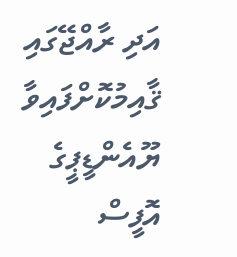އަދި ރާއްޖޭގައި ޤާއިމުކޮށްފައިވާ ޔޫއެންޑީޕީގެ އޮފީސް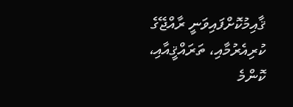ޤާއިމުކޮށްފައިވަނީ ރާއްޖޭގެ ކުރިއެރުމާއި، ތަރައްޤީއާއި، ކޮންމެ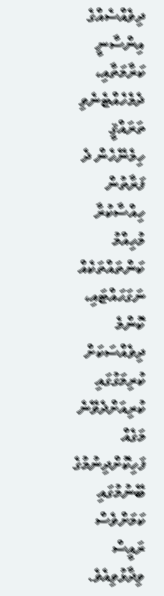ދިވެއްސެއްގެ އިންސާނީ ކަރާމަތާއި، ދެމެހެއްޓެނެވި ތަރައްޤީ ހިމެނޭހެން ދެ ފަރާތުން ހިއްސާކުރާ މުހިއްމު ކަންތައްތަކެއް ނަގަހައްޓައި، ކޮންމެ ދިވެއްސަކަށް ކުރިމަގުގައި ކުރިއަށްދެވޭނެ މަގެއް ފަހިކޮށްދިނުމުގެ ބޭނުމުގައި ކަމަށްވެސް ރައީސް ވިދާޅުވިއެވެ.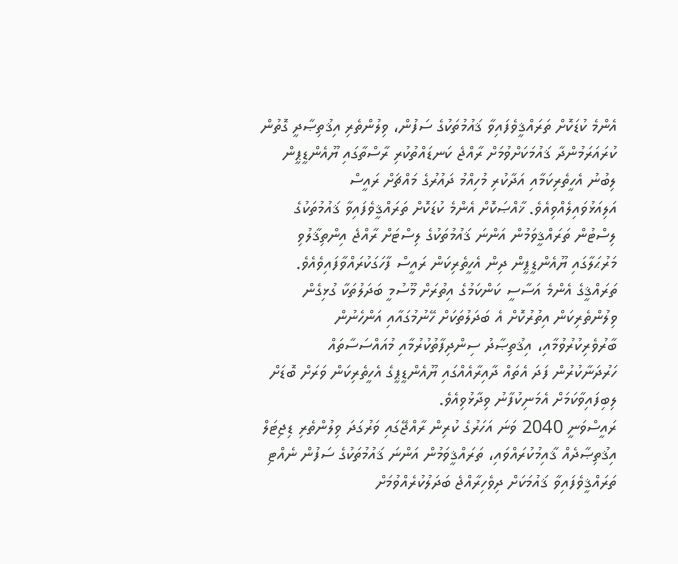އެންމެ ކުޑަކޮށް ތަރައްޤީވެފައިވާ ޤައުމުތަކުގެ ސަފުން، ވިލުންތެރި އިޤުތިޞާދީ ގޮތުން ކުރައަރަމުންދާ ޤައުމަކަށްވުމަށް ރާއްޖެ ކަނޑައްތުކުރި ރާސްތާގައި ޔޫއެންޑީޕީން ލިބުނު އެހީތެރިކަމާއި އަދާކުރި މުހިއްމު ދައުރުގެ މައްޗަށް ރައީސް އަލިއަޅުވައިލެއްވިއެވެ. ޚާއްޞަކޮށް އެންމެ ކުޑަކޮށް ތަރައްޤީވެފައިވާ ޤައުމުތަކުގެ ލިސްޓުން ތަރައްޤީވަމުން އަންނަ ޤައުމުތަކުގެ ލިސްޓަށް ރާއްޖެ އިންތިޤާލުވި މަރުޙަލާގައި ޔޫއެންޑީޕީން ދިން އެހީތެރިކަން ރައީސް ފާހަގަކުރައްވާފައިވެއެވެ.
ތަރައްޤީގެ އެންމެ އަސާސީ ކަންކަމުގެ އިތުރަށް މޫސުމީ ބަދަލުތަކާ ގުޅިގެން ވިލުންތެރިކަން އިތުރުކޮށް އެ ބަދަލުތަކަށް ހޭނުމުގައާއި އަންހެނުން ބާރުވެރިކުރުވުމާއި، އިޤުތިޞާދު ސިންދިފާތުކުރުމާއި މުއައްސަސާތައް ހަރުދަނާކުރުން ފަދަ އެތައް ދާއިރާއެއްގައި ޔޫއެންޑީޕީގެ އެހީތެރިކަން ވަރަށް ބޮޑަށް ލިބިފައިވާކަމަށް އެމަނިކުފާނު ވިދާޅުވިއެވެ.
ރައީސްވަނީ 2040 ވަނަ އަހަރުގެ ކުރިން ރާއްޖޭގައި ވަރުގަދަ ވިލުންތެރި ޑިޖިޓަލް އިޤުތިޞާދެއް ޤާއިމުކުރައްވައި، ތަރައްޤީވަމުން އަންނަ ޤައުމުތަކުގެ ސަފުން ނެއްޓި ތަރައްޤީވެފައިވާ ޤައުމަކަށް ދިވެހިރާއްޖެ ބަދަލުކުރެއްވުމަށް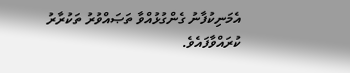އެމަނިކުފާނު ގެންގުޅުއްވާ ތަޞައްވުރު ތަކުރާރު ކުރައްވާފައެވެ.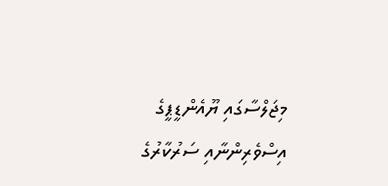މިޖަލްސާގައި ޔޫއެންޑީޕީގެ އިސްވެރިންނާއި ސަރުކާރުގެ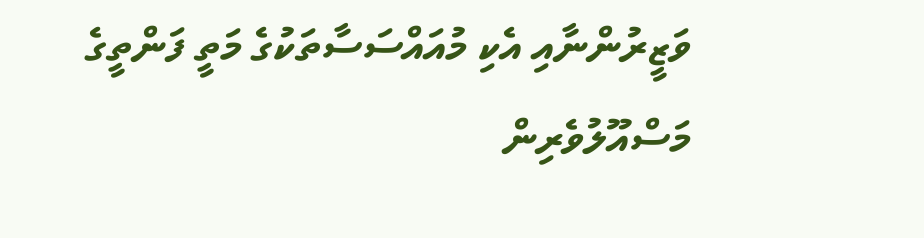ވަޒީރުންނާއި އެކި މުއައްސަސާތަކުގެ މަތީ ފަންތީގެ މަސްއޫލުވެރިން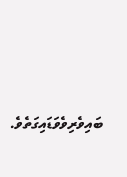ބައިވެރިވެވަޑައިގަތެވެ.